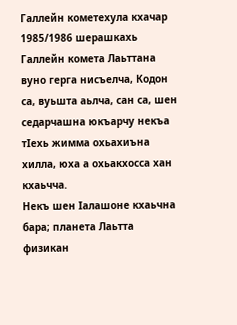Галлейн кометехула кхачар
1985/1986 шерашкахь Галлейн комета Лаьттана вуно герга нисъелча, Кодон са, вуьшта аьлча, сан са, шен седарчашна юкъарчу некъа тӀехь жимма охьахиъна хилла, юха а охьакхосса хан кхаьчча.
Некъ шен Ӏалашоне кхаьчна бара; планета Лаьтта физикан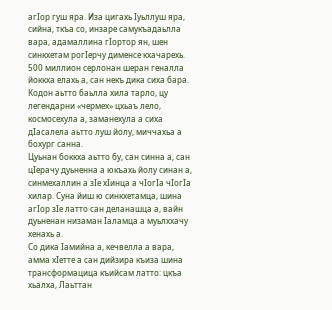агӀор гуш яра. Иза цигахь Ӏуьллуш яра, сийна, ткъа со, инзаре самукъадаьлла вара, адамаллина гӀортор ян, шен синкхетам рогӀерчу дименсе кхачарехь.
500 миллион серлонан шеран геналла йоккха елахь а, сан некъ дика сиха бара. Кодон аьтто баьлла хила тарло, цу легендарни «чермех» цхьаъ лело, космосехула а, заманехула а сиха дӀасалела аьтто луш йолу, миччахьа а бохург санна.
Цуьнан боккха аьтто бу, сан синна а, сан цӀерачу дуьненна а юкъахь йолу синан а, синмехаллин а зӀе хӀинца а чӀогӀа чӀогӀа хилар. Суна йиш ю синкхетамца, шина агӀор зӀе латто сан деланашца а, вайн дуьненан низаман Ӏаламца а муьлххачу хенахь а.
Со дика Ӏамийна а, кечвелла а вара, амма хӀетте а сан дийзира къиза шина трансформацица къийсам латто: цкъа хьалха, Лаьттан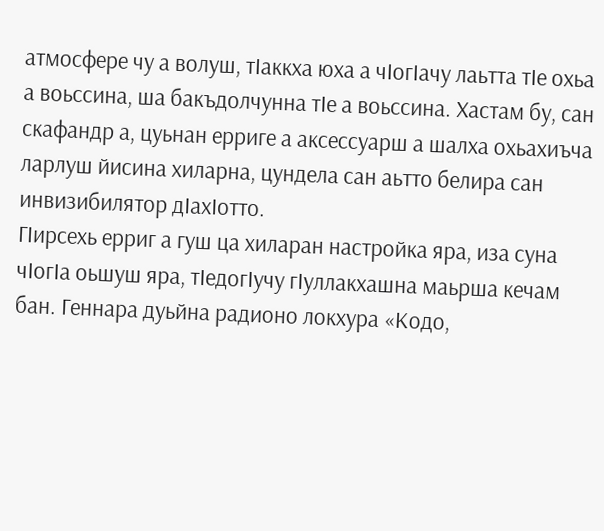атмосфере чу а волуш, тӀаккха юха а чӀогӀачу лаьтта тӀе охьа а воьссина, ша бакъдолчунна тӀе а воьссина. Хастам бу, сан скафандр а, цуьнан ерриге а аксессуарш а шалха охьахиъча ларлуш йисина хиларна, цундела сан аьтто белира сан инвизибилятор дӀахӀотто.
ГӀирсехь ерриг а гуш ца хиларан настройка яра, иза суна чӀогӀа оьшуш яра, тӀедогӀучу гӀуллакхашна маьрша кечам бан. Геннара дуьйна радионо локхура «Кодо,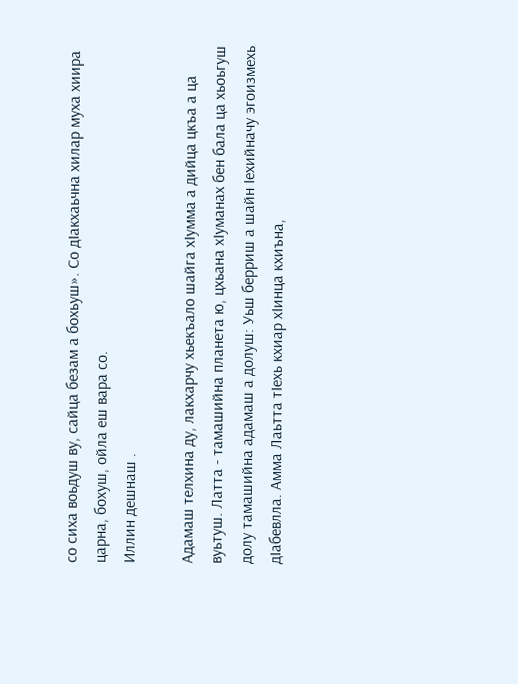со сиха воьдуш ву, сайца безам а бохьуш». Со дӀакхаьчна хилар муха хиира царна, бохуш, ойла еш вара со.
Иллин дешнаш .

Адамаш телхина ду, лакхарчу хьекъало шайга хӀумма а дийца цкъа а ца вуьтуш. Латта - тамашийна планета ю, цхьана хӀуманах бен бала ца хьоьгуш долу тамашийна адамаш а долуш: Уьш берриш а шайн Ӏехийначу эгоизмехь дӀабевлла. Амма Лаьтта тӀехь кхиар хӀинца кхиъна,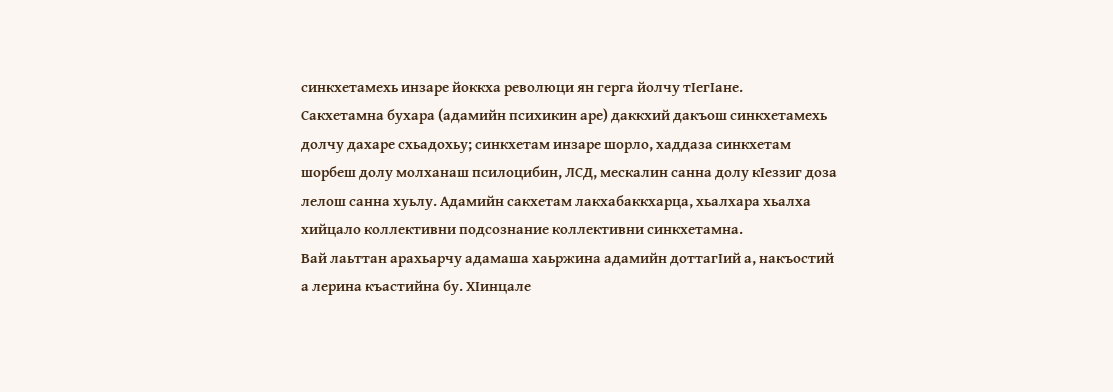синкхетамехь инзаре йоккха революци ян герга йолчу тӀегӀане.
Сакхетамна бухара (адамийн психикин аре) даккхий дакъош синкхетамехь долчу дахаре схьадохьу; синкхетам инзаре шорло, хаддаза синкхетам шорбеш долу молханаш псилоцибин, ЛСД, мескалин санна долу кӀеззиг доза лелош санна хуьлу. Адамийн сакхетам лакхабаккхарца, хьалхара хьалха хийцало коллективни подсознание коллективни синкхетамна.
Вай лаьттан арахьарчу адамаша хаьржина адамийн доттагӀий а, накъостий а лерина къастийна бу. ХӀинцале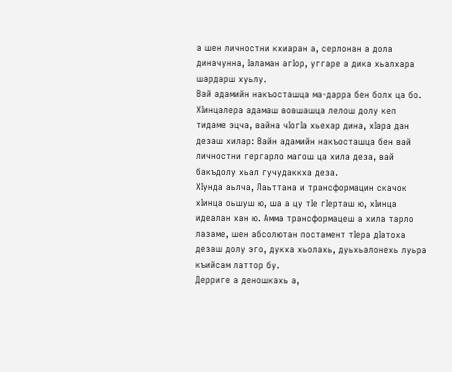а шен личностни кхиаран а, серлонан а дола диначунна, Ӏаламан агӀор, уггаре а дика хьалхара шардарш хуьлу.
Вай адамийн накъосташца ма-дарра бен болх ца бо. ХӀинцалера адамаш вовшашца лелош долу кеп тидаме эцча, вайна чӀогӀа хьехар дина, хӀара дан дезаш хилар: Вайн адамийн накъосташца бен вай личностни гергарло магош ца хила деза, вай бакъдолу хьал гучудаккха деза.
ХӀунда аьлча, Лаьттана и трансформацин скачок хӀинца оьшуш ю, ша а цу тӀе гӀерташ ю, хӀинца идеалан хан ю. Амма трансформацеш а хила тарло лазаме, шен абсолютан постамент тӀера дӀатоха дезаш долу эго, дукха хьолахь, дуьхьалонехь луьра къийсам латтор бу.
Дерриге а деношкахь а,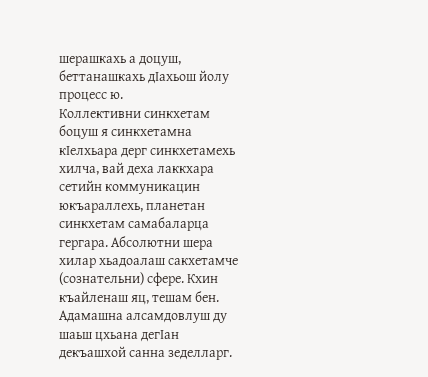шерашкахь а доцуш, беттанашкахь дӀахьош йолу процесс ю.
Коллективни синкхетам боцуш я синкхетамна кӀелхьара дерг синкхетамехь хилча, вай деха лаккхара сетийн коммуникацин юкъараллехь, планетан синкхетам самабаларца гергара. Абсолютни шера хилар хьадоалаш сакхетамче (сознательни) сфере. Кхин къайленаш яц, тешам бен.
Адамашна алсамдовлуш ду шаьш цхьана дегӀан декъашхой санна зеделларг.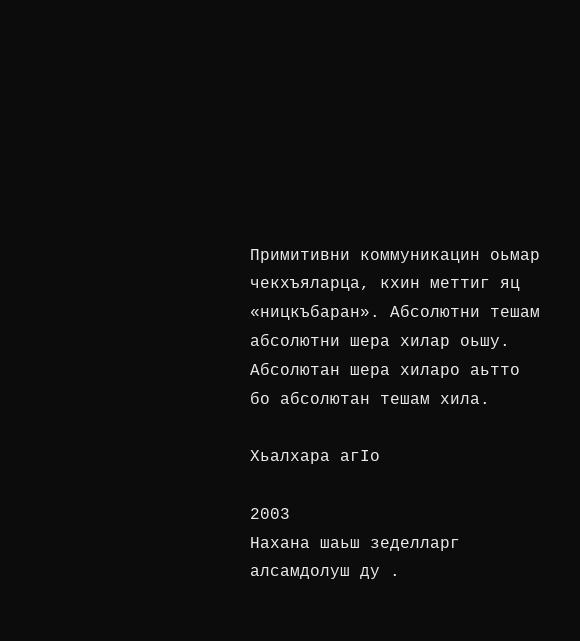Примитивни коммуникацин оьмар чекхъяларца, кхин меттиг яц «ницкъбаран». Абсолютни тешам абсолютни шера хилар оьшу. Абсолютан шера хиларо аьтто бо абсолютан тешам хила.

Хьалхара агӀо

2003
Нахана шаьш зеделларг алсамдолуш ду .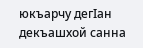юкъарчу дегӀан декъашхой санна